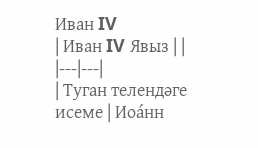Иван IV
| Иван IV Явыз | |
|---|---|
| Туган телендәге исеме | Иоа́нн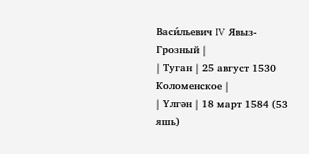Васи́льевич IV Явыз-Грозный |
| Туган | 25 август 1530 Коломенское |
| Үлгән | 18 март 1584 (53 яшь)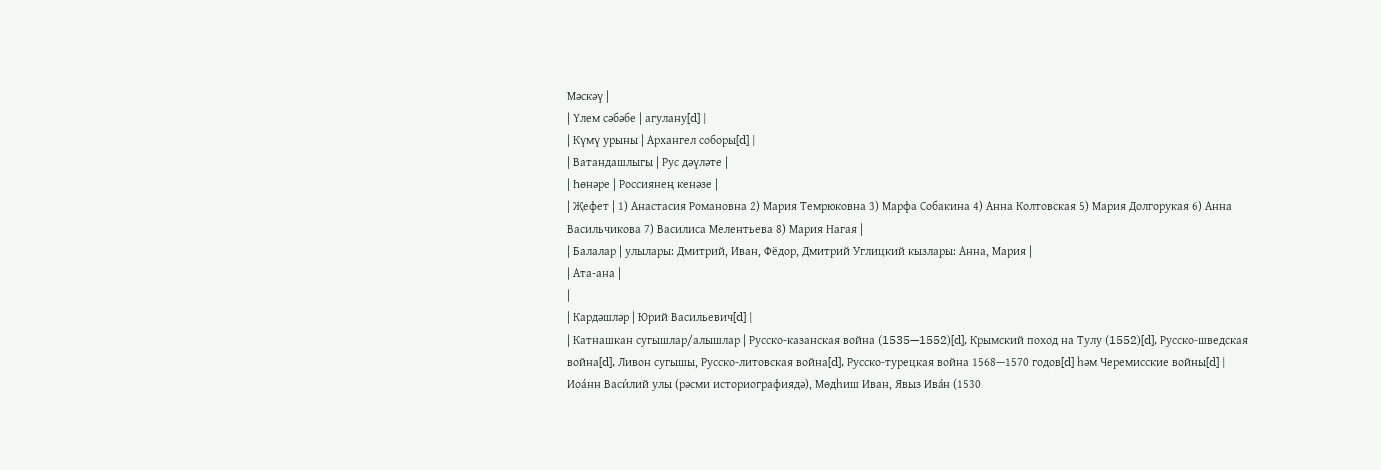Мәскәү |
| Үлем сәбәбе | агулану[d] |
| Күмү урыны | Архангел соборы[d] |
| Ватандашлыгы | Рус дәүләте |
| Һөнәре | Россиянең кенәзе |
| Җефет | 1) Анастасия Романовна 2) Мария Темрюковна 3) Марфа Собакина 4) Анна Колтовская 5) Мария Долгорукая 6) Анна Васильчикова 7) Василиса Мелентьева 8) Мария Нагая |
| Балалар | улылары: Дмитрий, Иван, Фёдор, Дмитрий Углицкий кызлары: Анна, Мария |
| Ата-ана |
|
| Кардәшләр | Юрий Васильевич[d] |
| Катнашкан сугышлар/алышлар | Русско-казанская война (1535—1552)[d], Крымский поход на Тулу (1552)[d], Русско-шведская война[d], Ливон сугышы, Русско-литовская война[d], Русско-турецкая война 1568—1570 годов[d] һәм Черемисские войны[d] |
Иоа́нн Васи́лий улы (рәсми историографиядә), Мөдһиш Иван, Явыз Ива́н (1530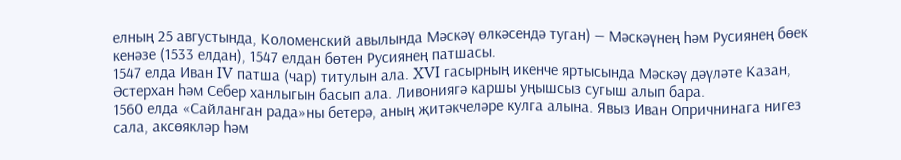елның 25 августында, Коломенский авылында Мәскәү өлкәсендә туган) — Мәскәүнең һәм Русиянең бөек кенәзе (1533 елдан), 1547 елдан бөтен Русиянең патшасы.
1547 елда Иван IV патша (чар) титулын ала. XVI гасырның икенче яртысында Мәскәү дәүләте Казан, Әстерхан һәм Себер ханлыгын басып ала. Ливониягә каршы уңышсыз сугыш алып бара.
1560 елда «Сайланган рада»ны бетерә, аның җитәкчеләре кулга алына. Явыз Иван Опричнинага нигез сала, аксөякләр һәм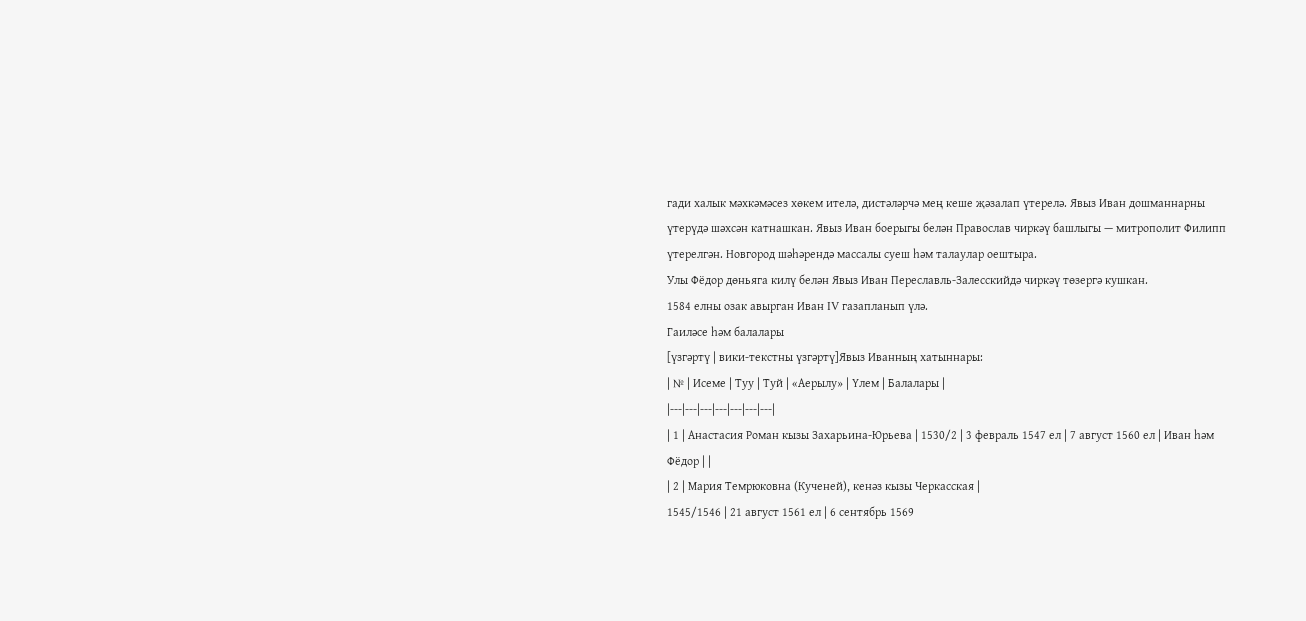гади халык мәхкәмәсез хөкем ителә, дистәләрчә мең кеше җәзалап үтерелә. Явыз Иван дошманнарны үтерүдә шәхсән катнашкан. Явыз Иван боерыгы белән Православ чиркәү башлыгы — митрополит Филипп үтерелгән. Новгород шәһәрендә массалы суеш һәм талаулар оештыра.
Улы Фёдор дөньяга килү белән Явыз Иван Переславль-Залесскийдә чиркәү төзергә кушкан.
1584 елны озак авырган Иван IV газапланып үлә.
Гаиләсе һәм балалары
[үзгәртү | вики-текстны үзгәртү]Явыз Иванның хатыннары:
| № | Исеме | Туу | Туй | «Аерылу» | Үлем | Балалары |
|---|---|---|---|---|---|---|
| 1 | Анастасия Роман кызы Захарьина-Юрьева | 1530/2 | 3 февраль 1547 ел | 7 август 1560 ел | Иван һәм Фёдор | |
| 2 | Мария Темрюковна (Кученей), кенәз кызы Черкасская |
1545/1546 | 21 август 1561 ел | 6 сентябрь 1569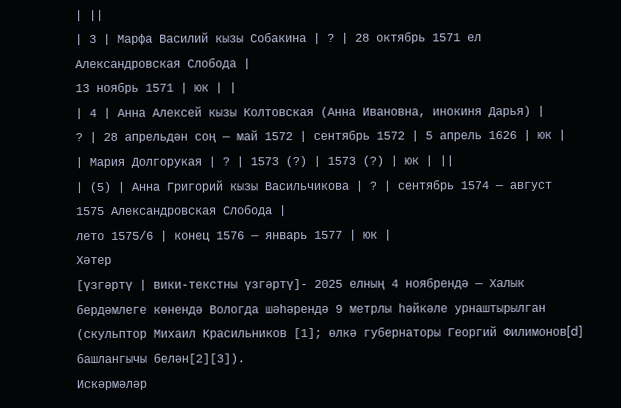| ||
| 3 | Марфа Василий кызы Собакина | ? | 28 октябрь 1571 ел Александровская Слобода |
13 ноябрь 1571 | юк | |
| 4 | Анна Алексей кызы Колтовская (Анна Ивановна, инокиня Дарья) |
? | 28 апрельдән соң — май 1572 | сентябрь 1572 | 5 апрель 1626 | юк |
| Мария Долгорукая | ? | 1573 (?) | 1573 (?) | юк | ||
| (5) | Анна Григорий кызы Васильчикова | ? | сентябрь 1574 — август 1575 Александровская Слобода |
лето 1575/6 | конец 1576 — январь 1577 | юк |
Хәтер
[үзгәртү | вики-текстны үзгәртү]- 2025 елның 4 ноябрендә — Халык бердәмлеге көнендә Вологда шәһәрендә 9 метрлы һәйкәле урнаштырылган (скульптор Михаил Красильников [1]; өлкә губернаторы Георгий Филимонов[d] башлангычы белән[2][3]).
Искәрмәләр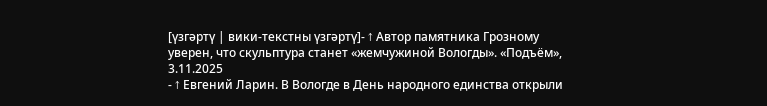[үзгәртү | вики-текстны үзгәртү]- ↑ Автор памятника Грозному уверен, что скульптура станет «жемчужиной Вологды». «Подъём», 3.11.2025
- ↑ Евгений Ларин. В Вологде в День народного единства открыли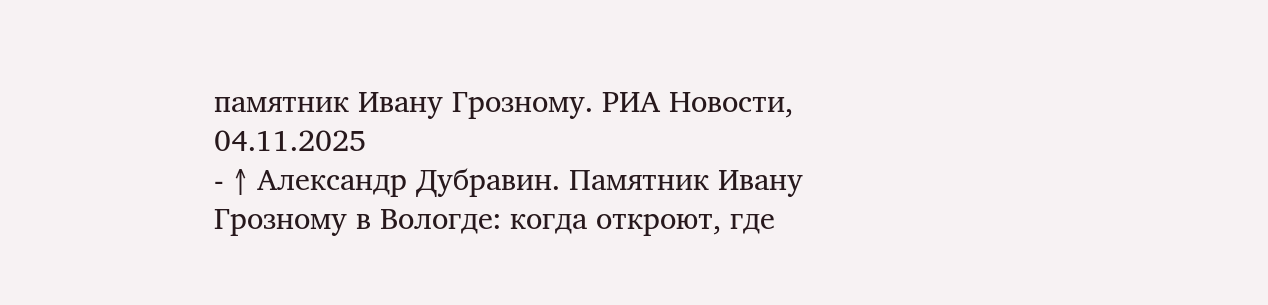памятник Ивану Грозному. РИА Новости, 04.11.2025
- ↑ Александр Дубравин. Памятник Ивану Грозному в Вологде: когда откроют, где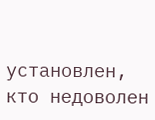установлен, кто недоволен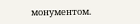монументом.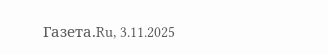Газета.Ru, 3.11.2025